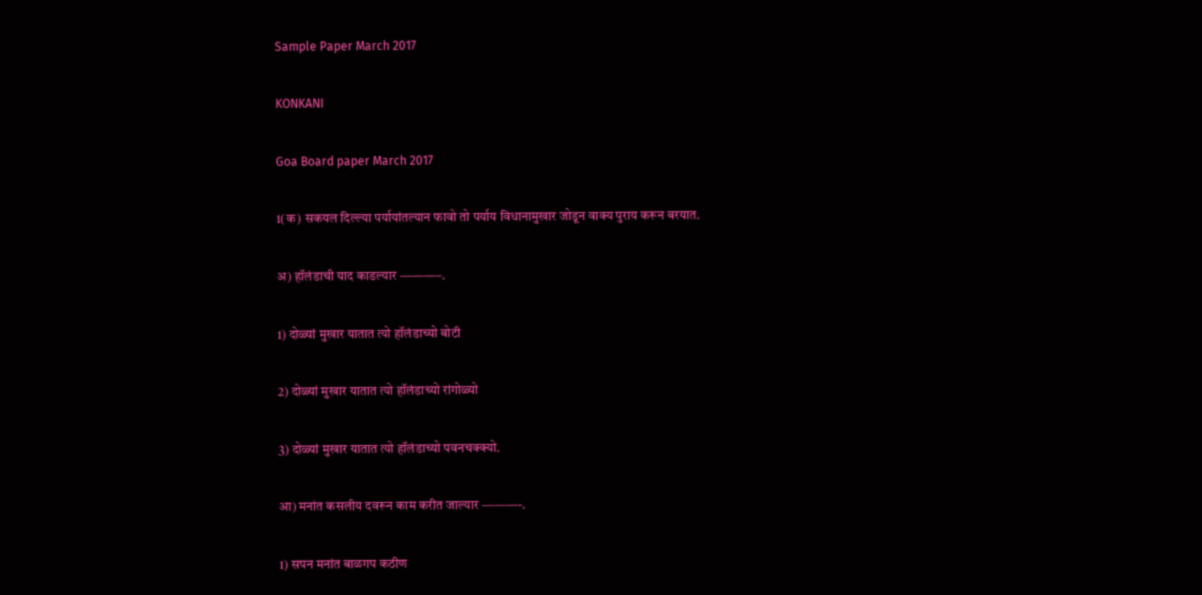Sample Paper March 2017

KONKANI

Goa Board paper March 2017

1(क) सकयल दिल्ल्या पर्यायांतल्यान फावो तो पर्याय विधानामुखार जोडून वाक्य पुराय करून बरयात.

अ) हॉलंडाची याद काडल्यार ———–.

1) दोळ्यां मुखार यातात त्यो हॉलंडाच्यो बोटी

2) दोळ्यां मुखार यातात त्यो हॉलंडाच्यो रांगोळ्यो

3) दोळ्यां मुखार यातात त्यो हॉलंडाच्यो पवनचक्क्यो.

आ) मनांत कसलीय दवरून काम करीत जाल्यार ———-.

1) सपन मनांत बाळगप कठीण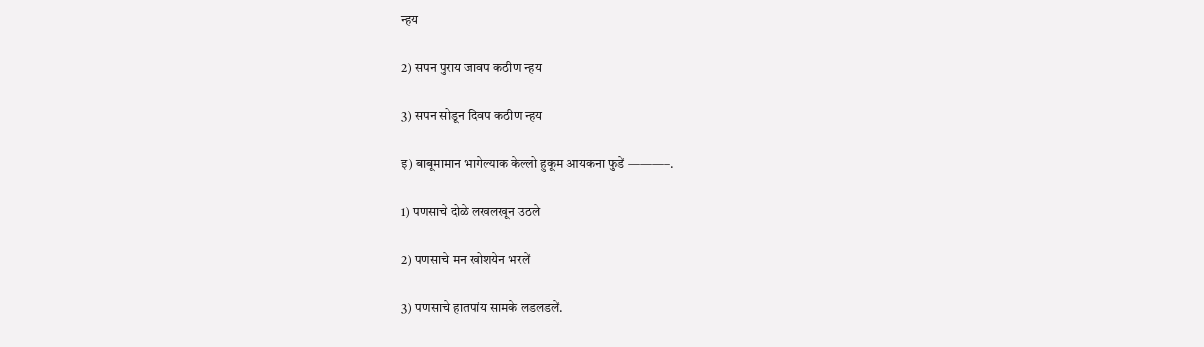न्हय

2) सपन पुराय जावप कठीण न्हय

3) सपन सोडून दिवप कठीण न्हय

इ) बाबूमामान भागेल्याक केल्लो हुकूम आयकना फुडें ———–.

1) पणसाचे दोळे लखलखून उठले

2) पणसाचे मन खोशयेन भरलें

3) पणसाचे हातपांय सामके लडलडलें.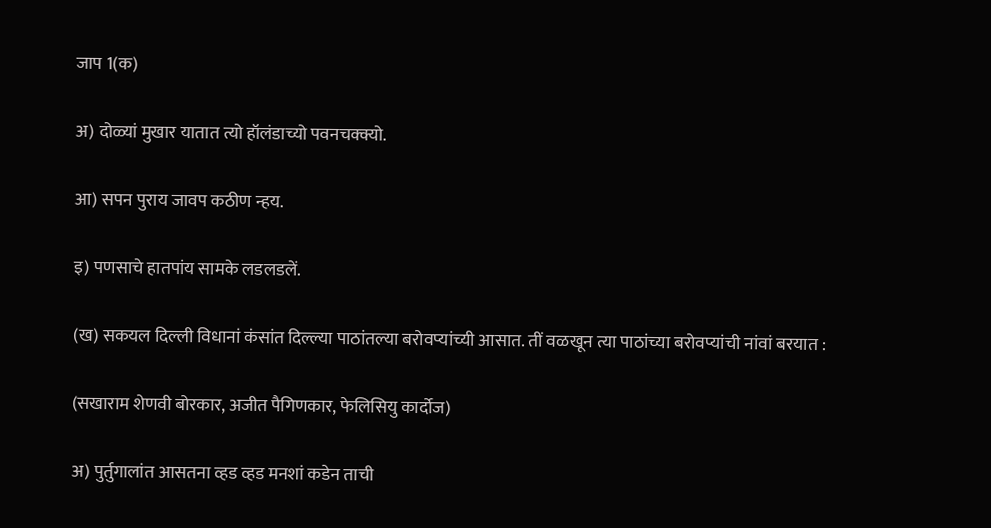जाप 1(क)

अ) दोळ्यां मुखार यातात त्यो हॉलंडाच्यो पवनचक्क्यो.

आ) सपन पुराय जावप कठीण न्हय.

इ) पणसाचे हातपांय सामके लडलडलें.

(ख) सकयल दिल्ली विधानां कंसांत दिल्ल्या पाठांतल्या बरोवप्यांच्यी आसात. तीं वळखून त्या पाठांच्या बरोवप्यांची नांवां बरयात :

(सखाराम शेणवी बोरकार, अजीत पैगिणकार, फेलिसियु कार्दोज)

अ) पुर्तुगालांत आसतना व्हड व्हड मनशां कडेन ताची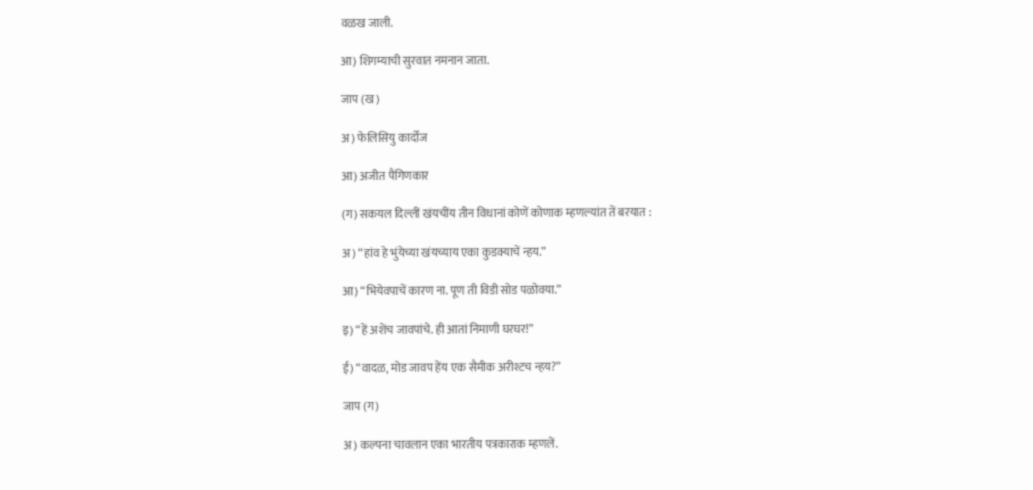वळख जाली.

आ) शिगम्याची सुरवात नमनान जाता.

जाप (ख)

अ) फेलिसियु कार्दोज

आ) अजीत पैगिणकार

(ग) सकयल दिल्लीं खंयचींय तीन विधानां कोणें कोणाक म्हणल्यांत तें बरयात :

अ) “हांव हे भुंयेच्या खंयच्याय एका कुडक्याचें न्हय.”

आ) “भियेवपाचें कारण ना. पूण ती विडी सोड पळोवया.”

इ) “हें अशेंच जावपांचे. ही आतां निमाणी घरघर!”

ई) “वादळ, मोड जावप हेंय एक सैमीक अरीश्टच न्हय?”

जाप (ग)

अ) कल्पना चावलान एका भारतीय पत्रकाराक म्हणलें.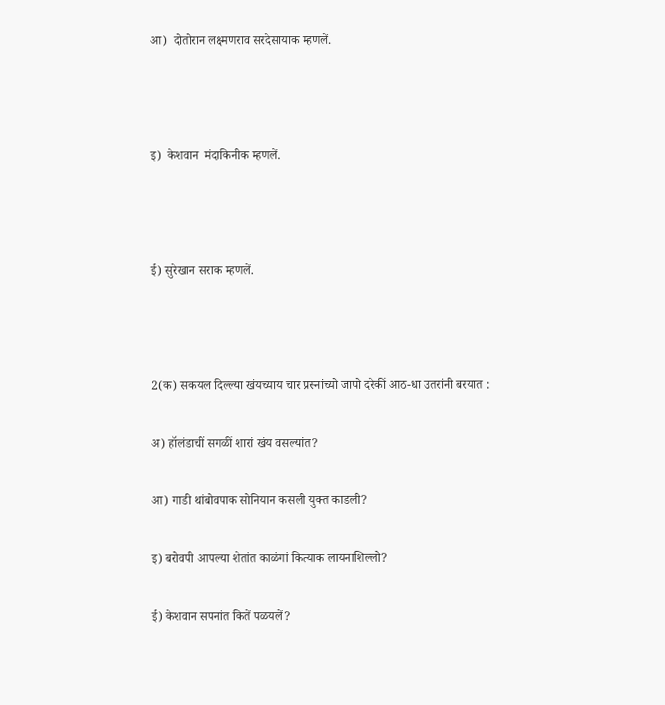आ)  दोतोरान लक्ष्मणराव सरदेसायाक म्हणलें.



इ)  केशवान  मंदाकिनीक म्हणलें.



ई) सुरेखान सराक म्हणलें.



2(क) सकयल दिल्ल्या खंयच्याय चार प्रस्नांच्यो जापो दरेकीं आठ-धा उतरांनी बरयात :

अ) हॉलंडाचीं सगळीं शारां खंय वसल्यांत?

आ) गाडी थांबोवपाक सोनियान कसली युक्त काडली?

इ) बरोवपी आपल्या शेतांत काळंगां कित्याक लायनाशिल्लो?

ई) केशवान सपनांत कितें पळयलें?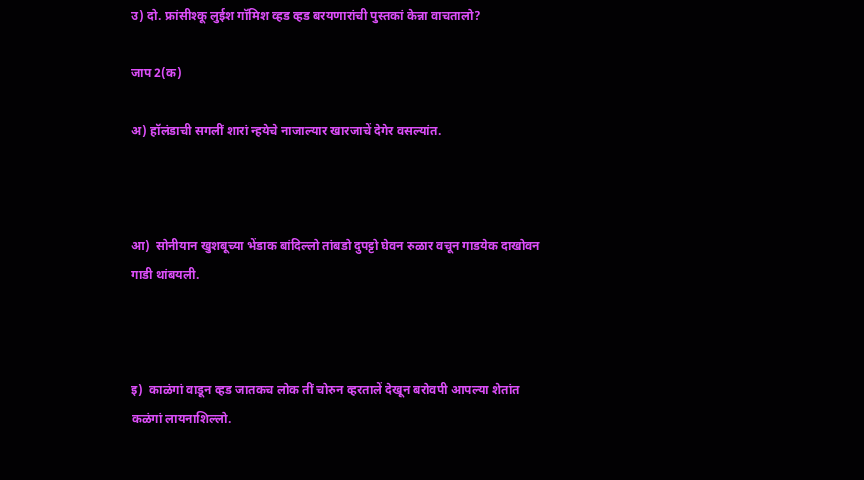उ) दो. फ्रांसीश्कू लुईश गॉमिश व्हड व्हड बरयणारांची पुस्तकां केन्ना वाचतालो?

जाप 2(क)

अ) हॉलंडाची सगलीं शारां न्हयेचे नाजाल्यार खारजाचें देगेर वसल्यांत.



आ)  सोनीयान खुशबूच्या भेंडाक बांदिल्लो तांबडो दुपट्टो घेवन रुळार वचून गाडयेक दाखोवन गाडी थांबयली.



इ)  काळंगां वाडून व्हड जातकच लोक तीं चोरुन व्हरतालें देखून बरोवपी आपल्या शेतांत कळंगां लायनाशिल्लो.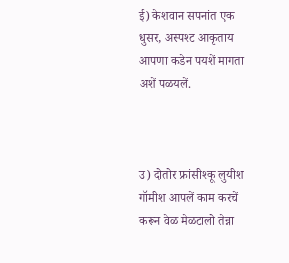ई) केशवान सपनांत एक धुसर, अस्पश्ट आकृताय आपणा कडेन पयशें मागता अशें पळयलें.



उ) दोतोर फ्रांसीश्कू लुयीश गॉमीश आपलें काम करचें करून वेळ मेळटालो तेन्ना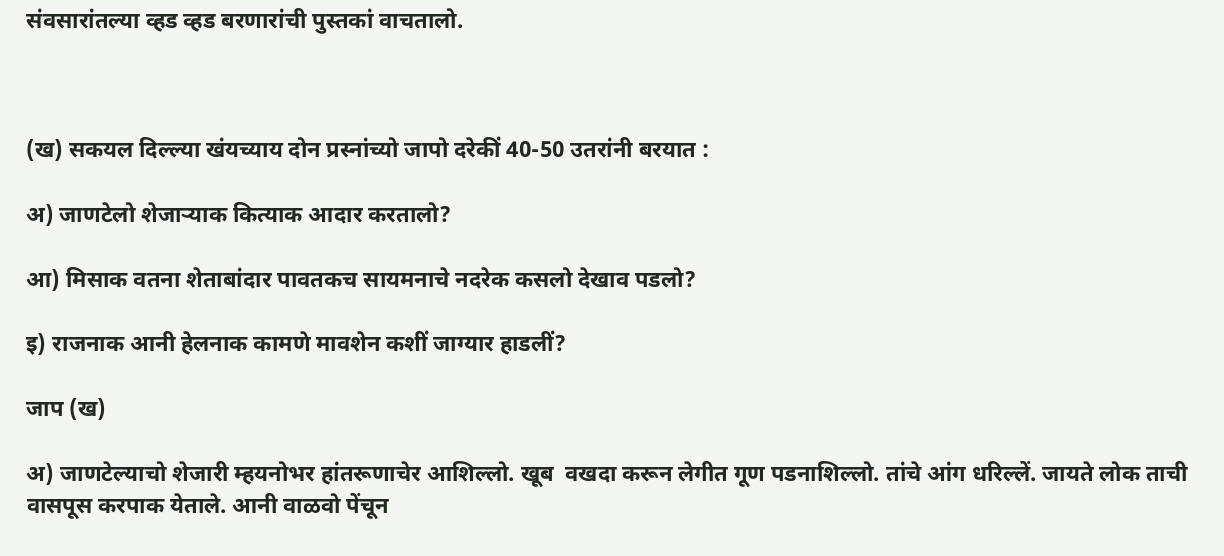संवसारांतल्या व्हड व्हड बरणारांची पुस्तकां वाचतालो.



(ख) सकयल दिल्ल्या खंयच्याय दोन प्रस्नांच्यो जापो दरेकीं 40-50 उतरांनी बरयात :

अ) जाणटेलो शेजाऱ्याक कित्याक आदार करतालो?

आ) मिसाक वतना शेताबांदार पावतकच सायमनाचे नदरेक कसलो देखाव पडलो?

इ) राजनाक आनी हेलनाक कामणे मावशेन कशीं जाग्यार हाडलीं?

जाप (ख)

अ) जाणटेल्याचो शेजारी म्हयनोभर हांतरूणाचेर आशिल्लो. खूब  वखदा करून लेगीत गूण पडनाशिल्लो. तांचे आंग धरिल्लें. जायते लोक ताची वासपूस करपाक येताले. आनी वाळवो पेंचून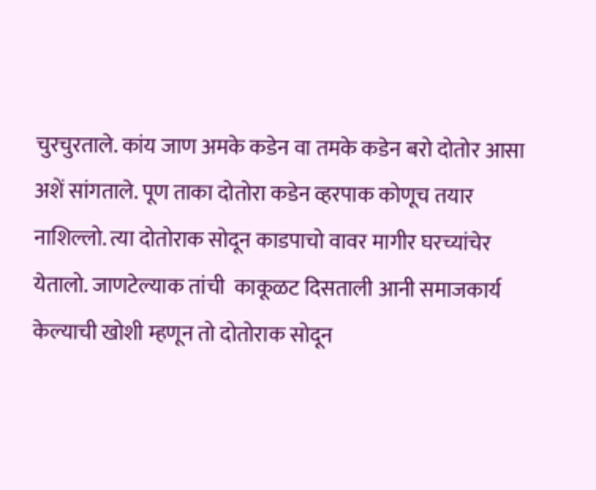चुरचुरताले. कांय जाण अमके कडेन वा तमके कडेन बरो दोतोर आसा अशें सांगताले. पूण ताका दोतोरा कडेन व्हरपाक कोणूच तयार नाशिल्लो. त्या दोतोराक सोदून काडपाचो वावर मागीर घरच्यांचेर येतालो. जाणटेल्याक तांची  काकूळट दिसताली आनी समाजकार्य केल्याची खोशी म्हणून तो दोतोराक सोदून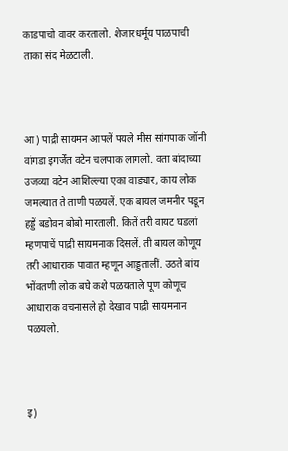काडपाचो वावर करतालो. शेजारधर्मूय पाळपाची ताका संद मेळटाली.



आ) पाद्री सायमन आपलें पयले मीस सांगपाक जॉनी वांगडा इगर्जेंत वटेन चलपाक लागलो. वता बांदाच्या उजव्या वटेन आशिल्ल्या एका वाड्यार, काय लोक जमल्यात ते ताणी पळयलें. एक बायल जमनीर पडून हड्डें बडोवन बोबो मारताली. कितें तरी वायट घडलां म्हणपाचें पाद्री सायमनाक दिसलें. ती बायल कोणूय तरी आधाराक पावात म्हणून आड्डतालीं. उठते बांय भोंवतणी लोक बघे कशे पळयताले पूण कोणूच आधाराक वचनासले हो देखाव पाद्री सायमनान पळयलो.



इ)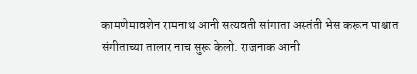कामणेमावशेन रामनाथ आनी सत्यवती सांगाता अस्तंती भेस करून पाश्चात संगीताच्या तालार नाच सुरू केलो. राजनाक आनी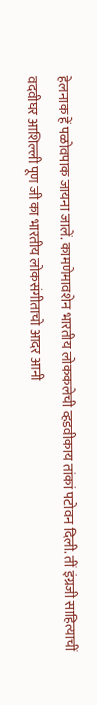हेलनाक हें पळोवपाक जायना जालें. कामणेमावशेन भारतीय लोककलेची व्हडवीकाय तांकां पटोवन दिली. तीं इंग्रजी साहित्याचीं वदवीघर आशिल्ली पूण जी का भारतीय लोकसंगीताचो आदर आनी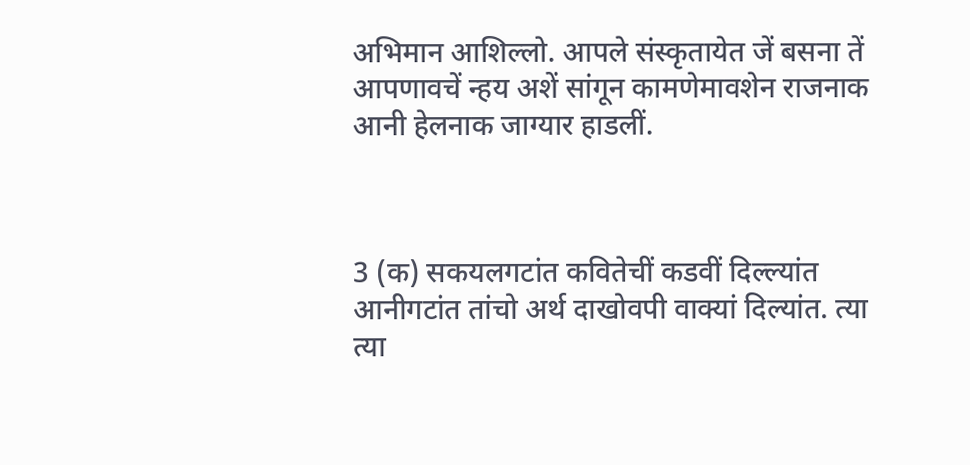अभिमान आशिल्लो. आपले संस्कृतायेत जें बसना तें आपणावचें न्हय अशें सांगून कामणेमावशेन राजनाक आनी हेलनाक जाग्यार हाडलीं.



3 (क) सकयलगटांत कवितेचीं कडवीं दिल्ल्यांत आनीगटांत तांचो अर्थ दाखोवपी वाक्यां दिल्यांत. त्या त्या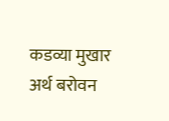कडव्या मुखार अर्थ बरोवन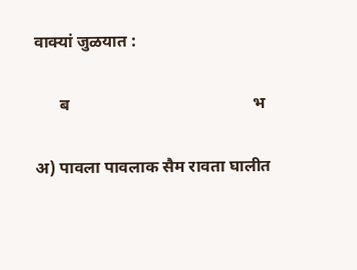वाक्यां जुळयात :

      ब                                            भ

अ) पावला पावलाक सैम रावता घालीत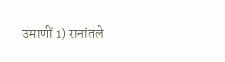उमाणीं 1) रानांतले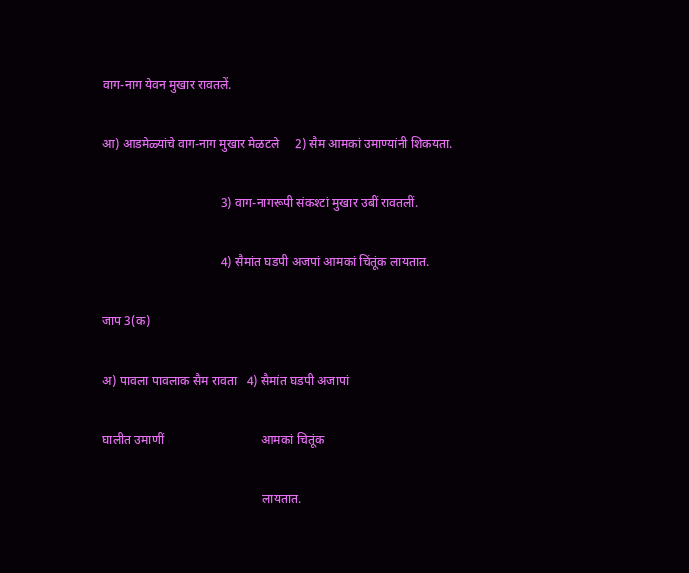वाग-नाग येवन मुखार रावतलें.

आ) आडमेळ्यांचे वाग-नाग मुखार मेळटले     2) सैम आमकां उमाण्यांनी शिकयता.

                                      3) वाग-नागरूपी संकश्टां मुखार उबीं रावतलीं.

                                      4) सैमांत घडपी अजपां आमकां चिंतूंक लायतात.

जाप 3(क)

अ) पावला पावलाक सैम रावता   4) सैमांत घडपी अजापां

घालीत उमाणीं                               आमकां चितूंक

                                                   लायतात.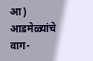आ) आडमेळ्यांचे वाग-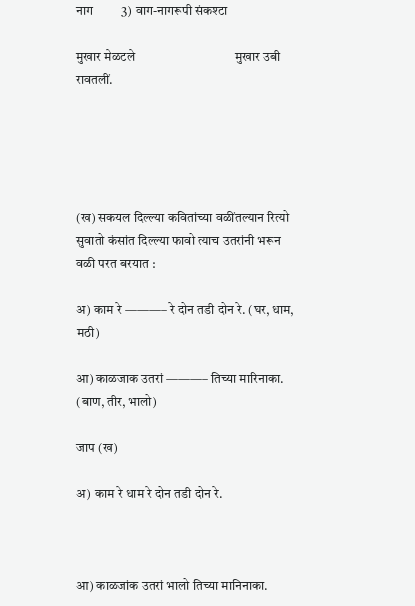नाग         3) वाग-नागरूपी संकश्टा

मुखार मेळटले                                मुखार उबी रावतलीं.





(ख) सकयल दिल्ल्या कवितांच्या वळींतल्यान रित्यो सुवातो कंसांत दिल्ल्या फावो त्याच उतरांनी भरून वळी परत बरयात :

अ) काम रे ———– रे दोन तडी दोन रे. (घर, धाम, मठी)

आ) काळजाक उतरां ———– तिच्या मारिनाका. (बाण, तीर, भालो)

जाप (ख)

अ) काम रे धाम रे दोन तडी दोन रे.



आ) काळजांक उतरां भालो तिच्या मानिनाका.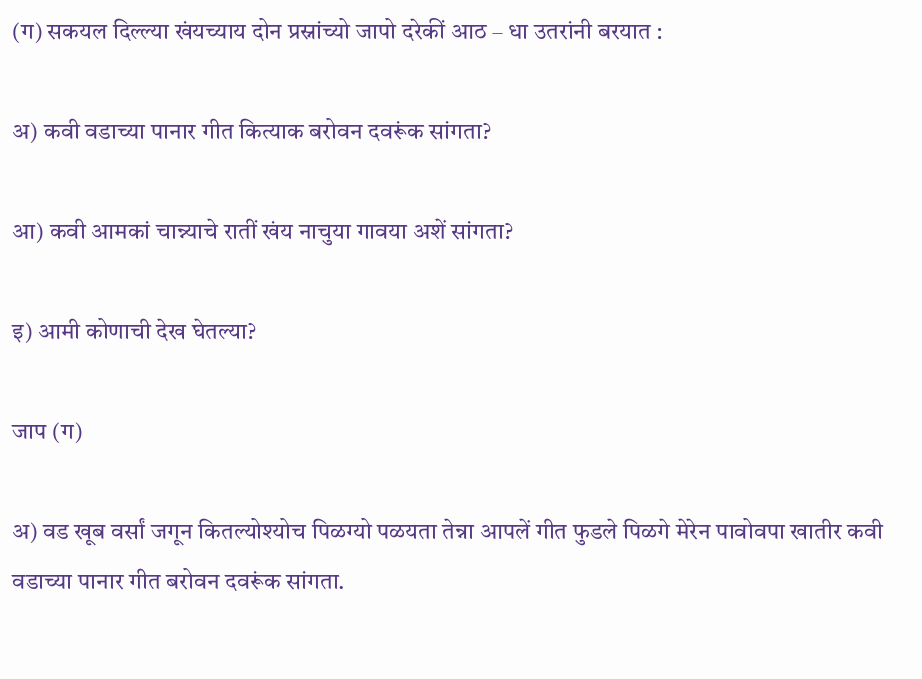(ग) सकयल दिल्ल्या खंयच्याय दोन प्रस्नांच्यो जापो दरेकीं आठ – धा उतरांनी बरयात :

अ) कवी वडाच्या पानार गीत कित्याक बरोवन दवरूंक सांगता?

आ) कवी आमकां चान्न्याचे रातीं खंय नाचुया गावया अशें सांगता?

इ) आमी कोणाची देख घेतल्या?

जाप (ग)

अ) वड खूब वर्सां जगून कितल्योश्योच पिळग्यो पळयता तेन्ना आपलें गीत फुडले पिळगे मेरेन पावोवपा खातीर कवी वडाच्या पानार गीत बरोवन दवरूंक सांगता.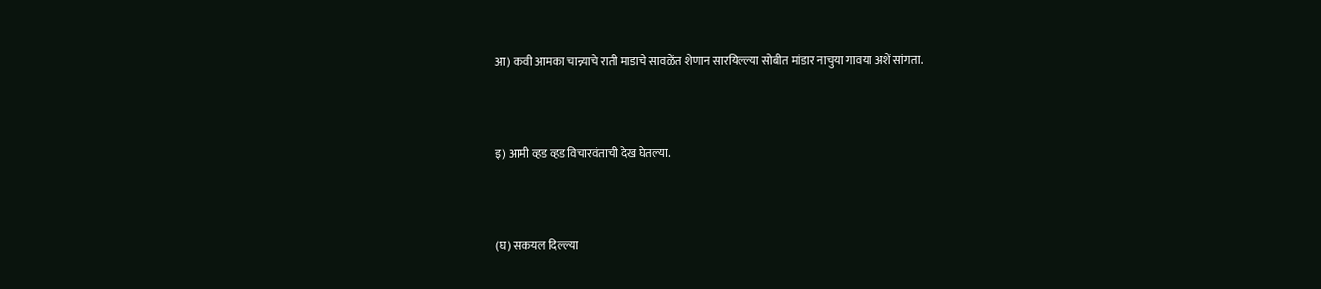आ) कवी आमका चान्न्याचे राती माडाचे सावळेंत शेणान सारयिल्ल्या सोबीत मांडार नाचुया गावया अशें सांगता.



इ) आमी व्हड व्हड विचारवंताची देख घेतल्या.



(घ) सकयल दिल्ल्या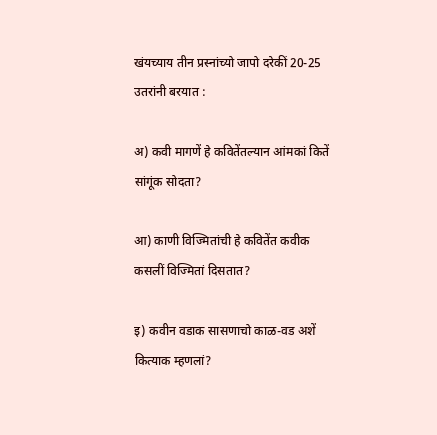खंयच्याय तीन प्रस्नांच्यो जापो दरेकीं 20-25 उतरांनी बरयात :

अ) कवी मागणें हे कवितेंतल्यान आंमकां कितें सांगूंक सोदता?

आ) काणी विज्मितांची हे कवितेंत कवीक कसलीं विज्मितां दिसतात?

इ) कवीन वडाक सासणाचो काळ-वड अशें कित्याक म्हणलां?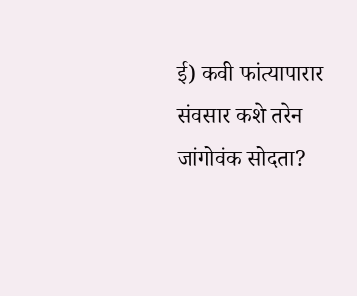ई) कवी फांत्यापारार संवसार कशे तरेन जांगोवंक सोदता?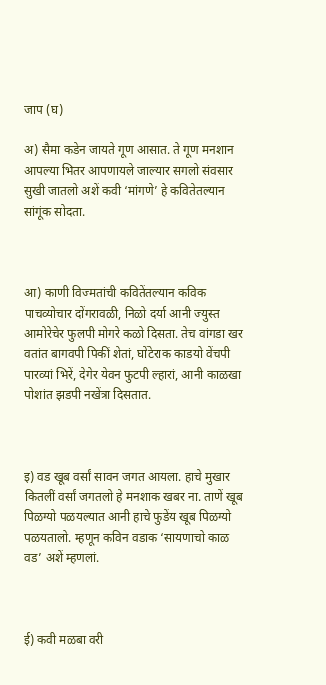जाप (घ)

अ) सैमा कडेन जायते गूण आसात. ते गूण मनशान आपल्या भितर आपणायले जाल्यार सगलो संवसार सुखी जातलो अशें कवी ‘मांगणे’ हे कवितेतल्यान सांगूंक सोदता.



आ) काणी विज्मतांची कवितेंतल्यान कविक पाचव्योचार दोंगरावळी, निळो दर्या आनी ज्युस्त आमोरेचेर फुलपी मोगरे कळो दिसता. तेच वांगडा खर वतांत बागवपी पिकीं शेतां, घोंटेराक काडयो वेंचपी पारव्यां भिरें, देगेर येवन फुटपी ल्हारां, आनी काळखा पोशांत झडपी नखेंत्रा दिसतात.



इ) वड खूब वर्सां सावन जगत आयला. हाचे मुखार कितलीं वर्सां जगतलो हे मनशाक खबर ना. ताणें खूब पिळग्यो पळयल्यात आनी हाचे फुडेंय खूब पिळग्यो पळयतालो. म्हणून कविन वडाक ‘सायणाचो काळ वड’ अशें म्हणलां.



ई) कवी मळबा वरी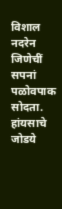विशाल नदरेन जिणेचीं सपनां पळोवपाक सोदता. हांयसाचे जोडये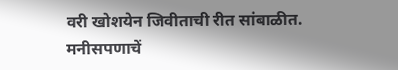वरी खोशयेन जिवीताची रीत सांबाळीत. मनीसपणाचें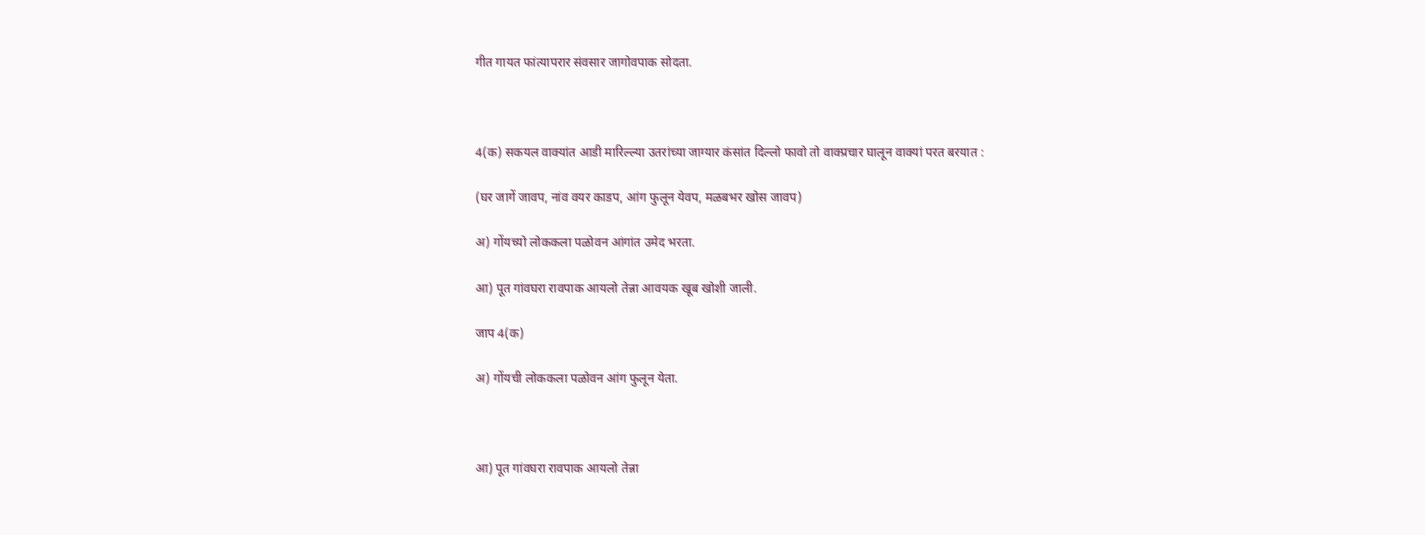गीत गायत फांत्यापरार संवसार जागोवपाक सोदता.



4(क) सकयल वाक्यांत आडी मारिल्ल्या उतरांच्या जाग्यार कंसांत दिल्लो फावो तो वाक्प्रचार घालून वाक्यां परत बरयात :

(घर जागें जावप, नांव वयर काडप, आंग फुलून येवप, मळबभर खोस जावप)

अ) गोंयच्यो लोककला पळोवन आंगांत उमेद भरता.

आ) पूत गांवघरा रावपाक आयलो तेन्ना आवयक खूब खोशी जाली.

जाप 4(क)

अ) गोंयची लोककला पळोवन आंग फुलून येता.



आ) पूत गांवघरा रावपाक आयलो तेन्ना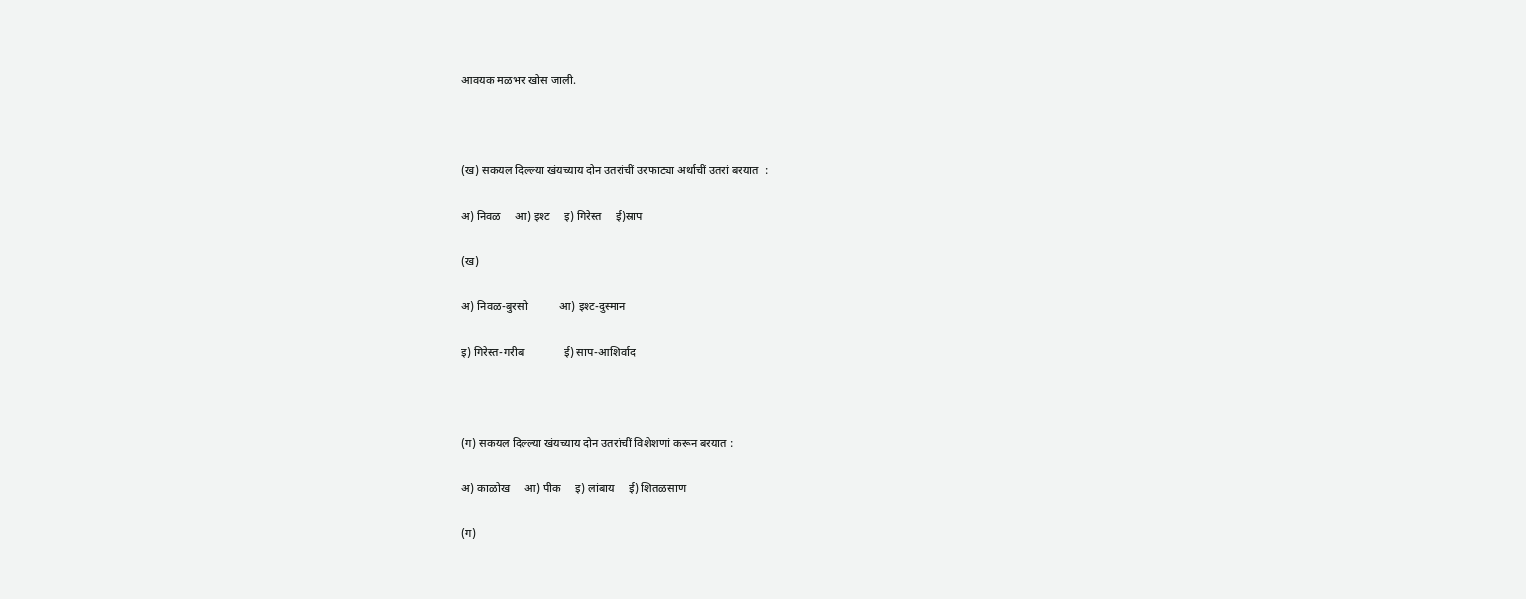आवयक मळभर खोस जाली.



(ख) सकयल दिल्ल्या खंयच्याय दोन उतरांचीं उरफाट्या अर्थाचीं उतरां बरयात  :

अ) निवळ     आ) इश्ट     इ) गिरेस्त     ई)स्राप

(ख)

अ) निवळ-बुरसो           आ) इश्ट-दुस्मान

इ) गिरेस्त-गरीब              ई) साप-आशिर्वाद



(ग) सकयल दिल्ल्या खंयच्याय दोन उतरांचीं विशेशणां करून बरयात :

अ) काळोख     आ) पीक     इ) लांबाय     ई) शितळसाण

(ग)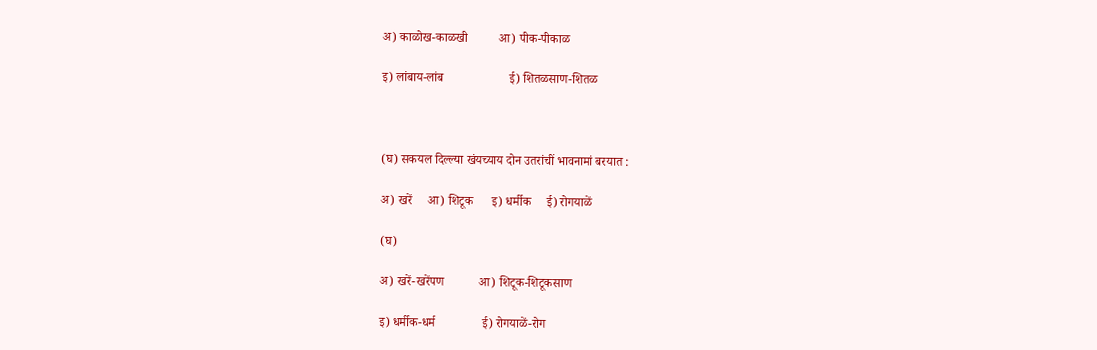अ) काळोख-काळखी          आ) पीक-पीकाळ

इ) लांबाय-लांब                     ई) शितळसाण-शितळ



(घ) सकयल दिल्ल्या खंयच्याय दोन उतरांचीं भावनामां बरयात :

अ) खरें     आ) शिटूक      इ) धर्मीक     ई) रोगयाळें

(घ)

अ) खरें-खरेंपण           आ) शिटूक-शिटूकसाण

इ) धर्मीक-धर्म               ई) रोगयाळें-रोग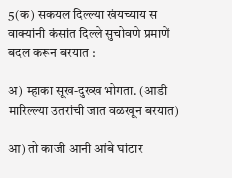5(क) सकयल दिल्ल्या खंयच्याय स वाक्यांनी कंसांत दिल्ले सुचोवणे प्रमाणें बदल करून बरयात :

अ) म्हाका सूख-दुख्ख भोगता. (आडी मारिल्ल्या उतरांची जात वळखून बरयात)

आ) तो काजी आनी आंबे घांटार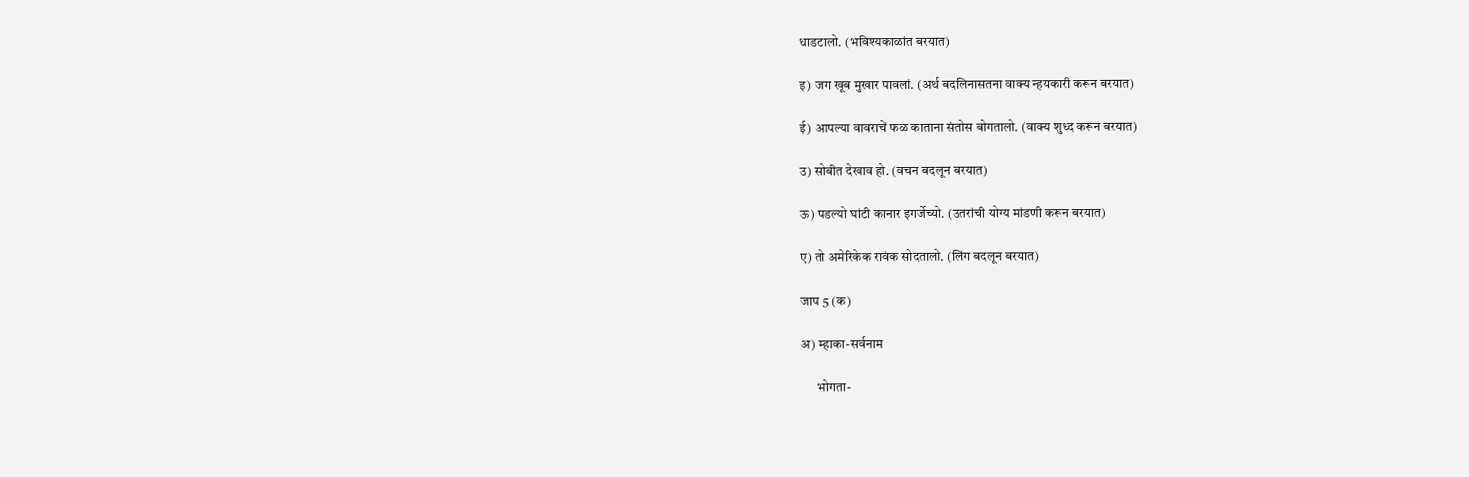धाडटालो. (भविश्यकाळांत बरयात)

इ) जग खूब मुखार पावलां. (अर्थ बदलिनासतना वाक्य न्हयकारी करून बरयात)

ई) आपल्या वावराचें फळ काताना संतोस बोगतालो. (वाक्य शुध्द करून बरयात)

उ) सोबीत देखाव हो. (वचन बदलून बरयात)

ऊ) पडल्यो घांटी कानार इगर्जेच्यो. (उतरांची योग्य मांडणी करून बरयात)

ए) तो अमेरिकेक रावंक सोदतालो. (लिंग बदलून बरयात)

जाप 5 (क)

अ) म्हाका-सर्वनाम

      भोगता-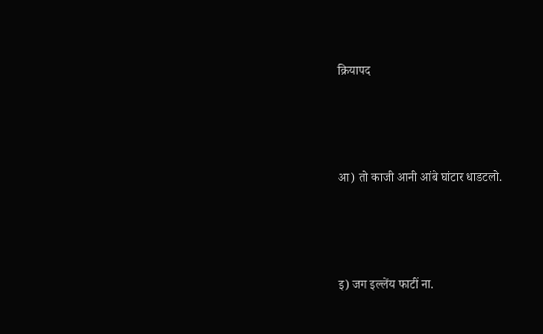क्रियापद



आ) तो काजी आनी आंबे घांटार धाडटलो.



इ) जग इल्लेंय फाटीं ना.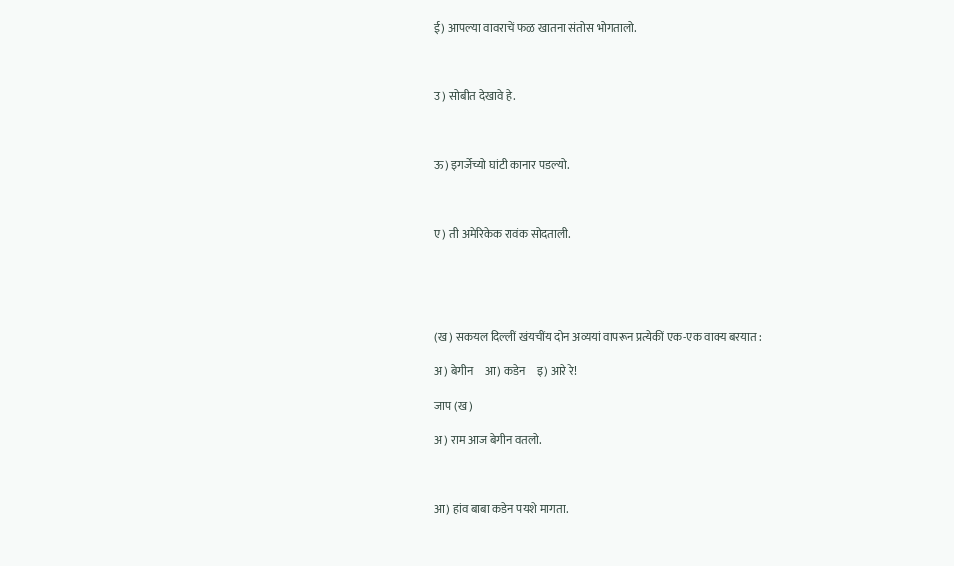ई) आपल्या वावराचें फळ खातना संतोस भोगतालो.



उ) सोबीत देखावे हे.



ऊ) इगर्जेच्यो घांटी कानार पडल्यो.



ए) ती अमेरिकेक रावंक सोदताली.





(ख) सकयल दिल्लीं खंयचींय दोन अव्ययां वापरून प्रत्येकीं एक-एक वाक्य बरयात :

अ) बेगीन     आ) कडेन     इ) आरे रे!

जाप (ख)

अ) राम आज बेगीन वतलो.



आ) हांव बाबा कडेन पयशे मागता.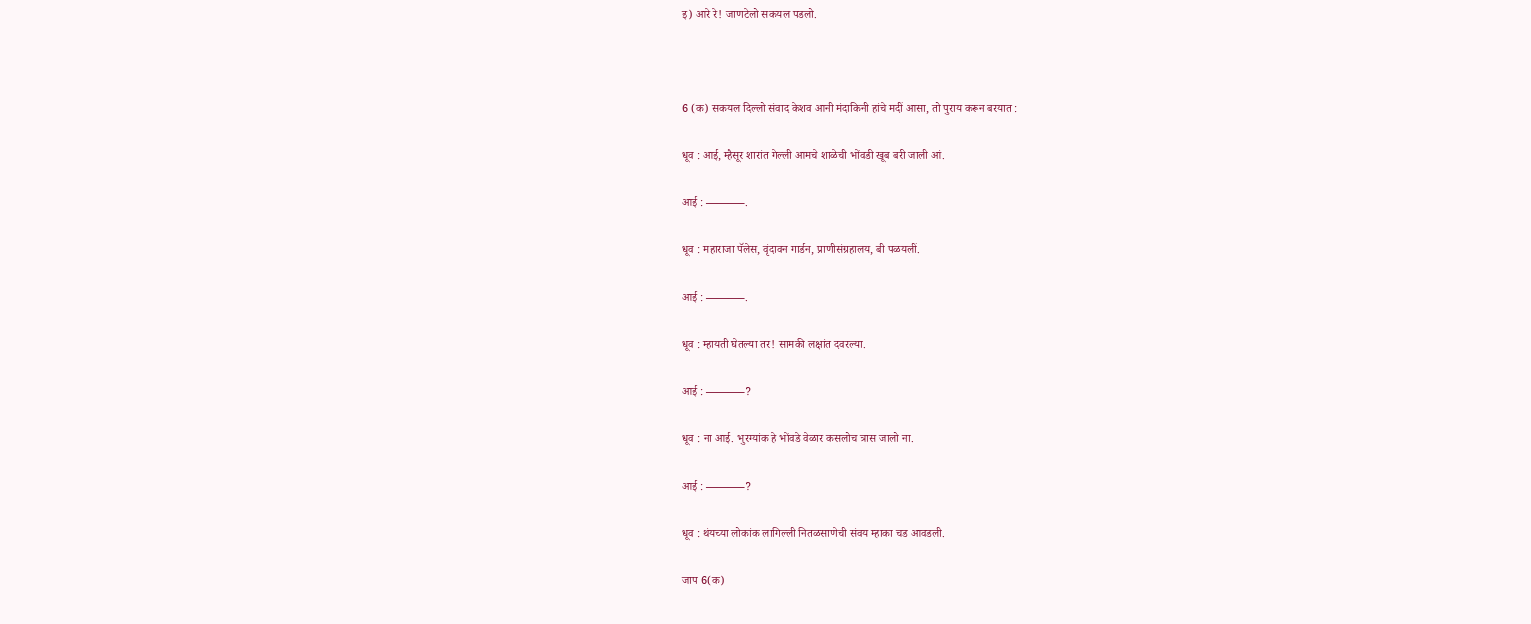इ) आरे रे! जाणटेलो सकयल पडलो.



6 (क) सकयल दिल्लो संवाद केशव आनी मंदाकिनी हांचे मदीं आसा, तो पुराय करून बरयात :

धूव : आई, म्हैसूर शारांत गेल्ली आमचे शाळेची भोंवडी खूब बरी जाली आं.

आई : ———–.

धूव : महाराजा पॅलेस, वृंदावन गार्डन, प्राणीसंग्रहालय, बी पळयलीं.

आई : ———–.

धूव : म्हायती घेतल्या तर! सामकी लक्षांत दवरल्या.

आई : ———–?

धूव : ना आई. भुरग्यांक हे भोंवडे वेळार कसलोच त्रास जालो ना.

आई : ———–?

धूव : थंयच्या लोकांक लागिल्ली नितळसाणेची संवय म्हाका चड आवडली.

जाप 6(क)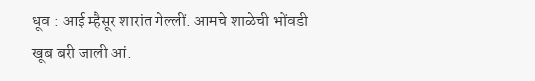धूव : आई म्हैसूर शारांत गेल्लीं. आमचे शाळेची भोंवडी खूब बरी जाली आं.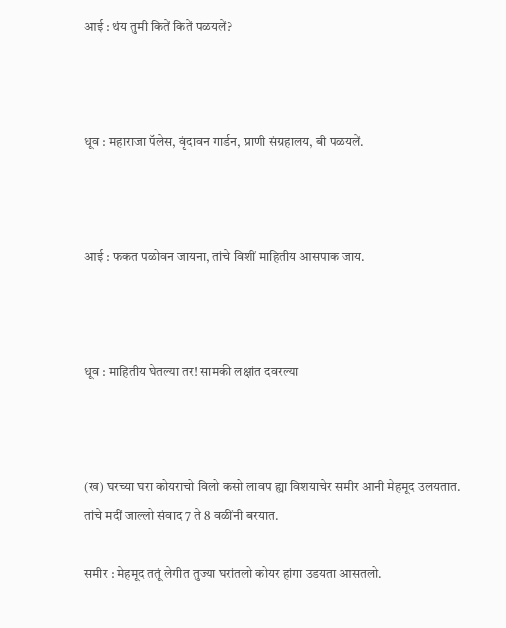आई : थंय तुमी कितें कितें पळयलें?



धूव : महाराजा पॅलेस, वृंदावन गार्डन, प्राणी संग्रहालय, बी पळयलें.



आई : फकत पळोवन जायना, तांचे विशीं माहितीय आसपाक जाय.



धूव : माहितीय घेतल्या तर! सामकी लक्षांत दवरल्या



(ख) घरच्या घरा कोयराचो विलो कसो लावप ह्या विशयाचेर समीर आनी मेहमूद उलयतात. तांचे मदीं जाल्लो संवाद 7 ते 8 वळींनी बरयात.

समीर : मेहमूद ततूं लेगीत तुज्या घरांतलो कोयर हांगा उडयता आसतलो.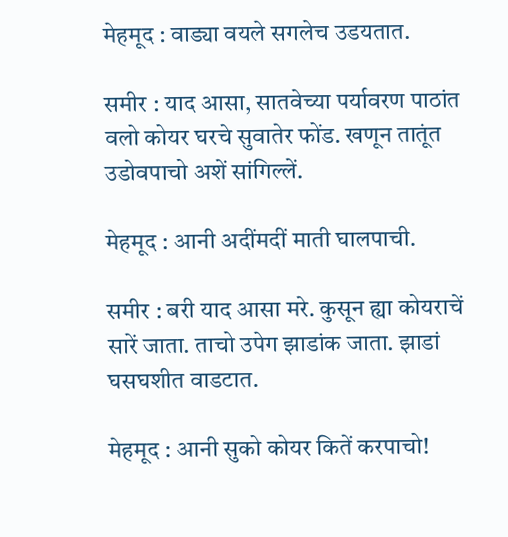मेहमूद : वाड्या वयले सगलेच उडयतात.

समीर : याद आसा, सातवेच्या पर्यावरण पाठांत वलो कोयर घरचे सुवातेर फोंड. खणून तातूंत उडोवपाचो अशें सांगिल्लें.

मेहमूद : आनी अदींमदीं माती घालपाची.

समीर : बरी याद आसा मरे. कुसून ह्या कोयराचें सारें जाता. ताचो उपेग झाडांक जाता. झाडां घसघशीत वाडटात.

मेहमूद : आनी सुको कोयर कितें करपाचो!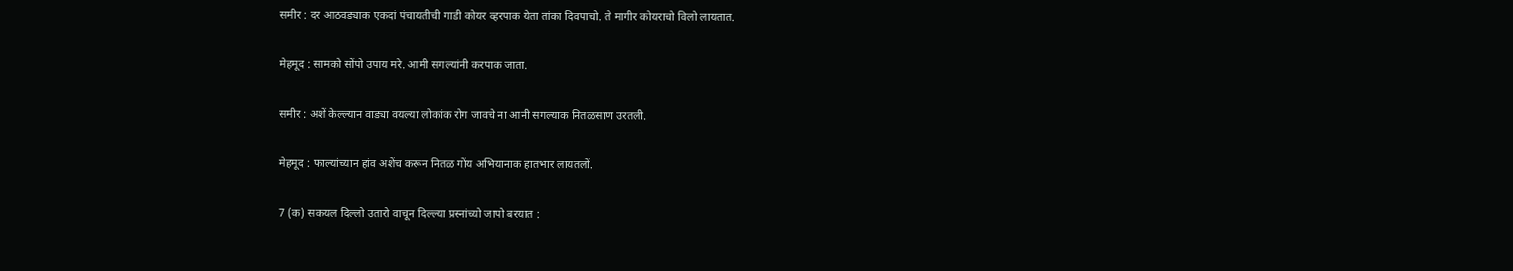समीर : दर आठवड्याक एकदां पंचायतीची गाडी कोयर व्हरपाक येता तांका दिवपाचो. ते मागीर कोयराचो विलो लायतात.

मेहमूद : सामको सोंपो उपाय मरे. आमी सगल्यांनी करपाक जाता.

समीर : अशें केल्ल्यान वाड्या वयल्या लोकांक रोग जावचे ना आनी सगल्याक नितळसाण उरतली.

मेहमूद : फाल्यांच्यान हांव अशेंच करून नितळ गोंय अभियानाक हातभार लायतलों.

7 (क) सकयल दिल्लो उतारो वाचून दिल्ल्या प्रस्नांच्यो जापो बरयात :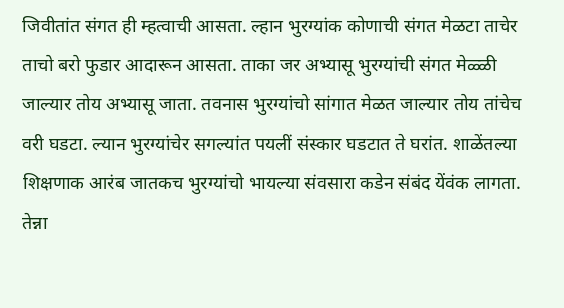जिवीतांत संगत ही म्हत्वाची आसता. ल्हान भुरग्यांक कोणाची संगत मेळटा ताचेर ताचो बरो फुडार आदारून आसता. ताका जर अभ्यासू भुरग्यांची संगत मेळ्ळी जाल्यार तोय अभ्यासू जाता. तवनास भुरग्यांचो सांगात मेळत जाल्यार तोय तांचेच वरी घडटा. ल्यान भुरग्यांचेर सगल्यांत पयलीं संस्कार घडटात ते घरांत. शाळेंतल्या शिक्षणाक आरंब जातकच भुरग्यांचो भायल्या संवसारा कडेन संबंद येंवंक लागता. तेन्ना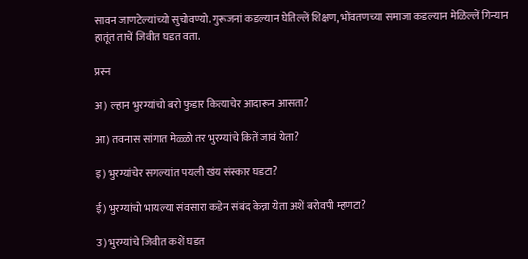सावन जाणटेल्यांच्यो सुचोवण्यो. गुरूजनां कडल्यान घेतिल्लें शिक्षण, भोंवतणच्या समाजा कडल्यान मेळिल्लें गिन्यान हातूंत ताचें जिवीत घडत वता.

प्रस्न

अ) ल्हान भुरग्यांचो बरो फुडार कित्याचेर आदारून आसता?

आ) तवनास सांगात मेळ्ळो तर भुरग्यांचे कितें जावं येता?

इ) भुरग्यांचेर सगल्यांत पयली खंय संस्कार घडटा?

ई) भुरग्यांचो भायल्या संवसारा कडेन संबंद केन्ना येता अशें बरोवपी म्हणटा?

उ) भुरग्यांचे जिवीत कशें घडत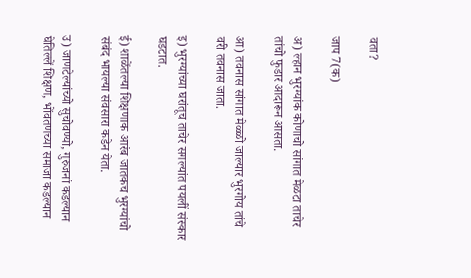वता?

जाप 7(क)

अ) ल्हान भुरग्यांक कोणाचो सांगात मेळटा ताचेर तांचो फुडार आदारून आसता.

आ) तवनास सांगात मेळ्ळो जाल्यार भुरगोय तांचे वरी तवनास जाता.

इ) भुरग्यांच्या घरांतूच ताचेर सगल्यांत पयलीं संस्कार घडटात.

ई) शाळेंतल्या शिक्षणाक आरंब जातकच भुरग्यांचो संबंद भायल्या संवसारा कडेन येता.

उ) जाणटेल्यांच्यो सुचोवण्यो, गुरुजनां कडल्यान घेतिल्लें शिक्षण, भोंवतणच्या समाजा कडल्यान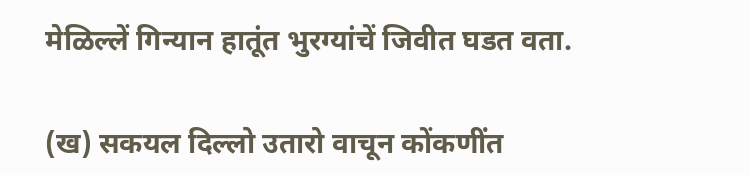मेळिल्लें गिन्यान हातूंत भुरग्यांचें जिवीत घडत वता.

(ख) सकयल दिल्लो उतारो वाचून कोंकणींत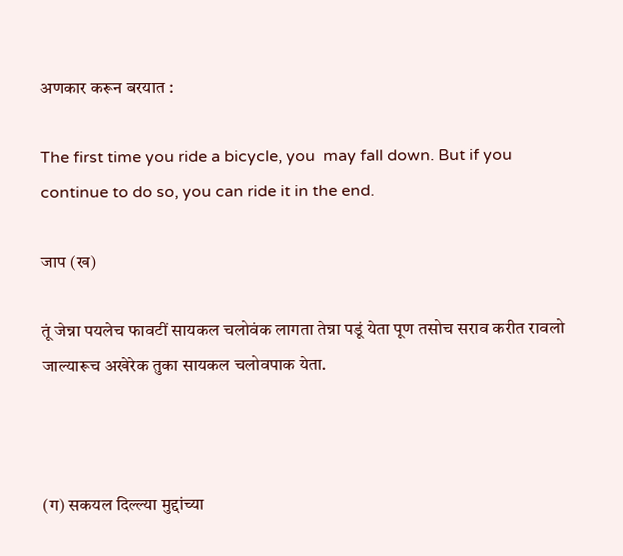अणकार करून बरयात :

The first time you ride a bicycle, you  may fall down. But if you continue to do so, you can ride it in the end.

जाप (ख)

तूं जेन्ना पयलेच फावटीं सायकल चलोवंक लागता तेन्ना पडूं येता पूण तसोच सराव करीत रावलो जाल्यारूच अखेरेक तुका सायकल चलोवपाक येता.



(ग) सकयल दिल्ल्या मुद्दांच्या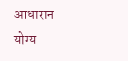आधारान योग्य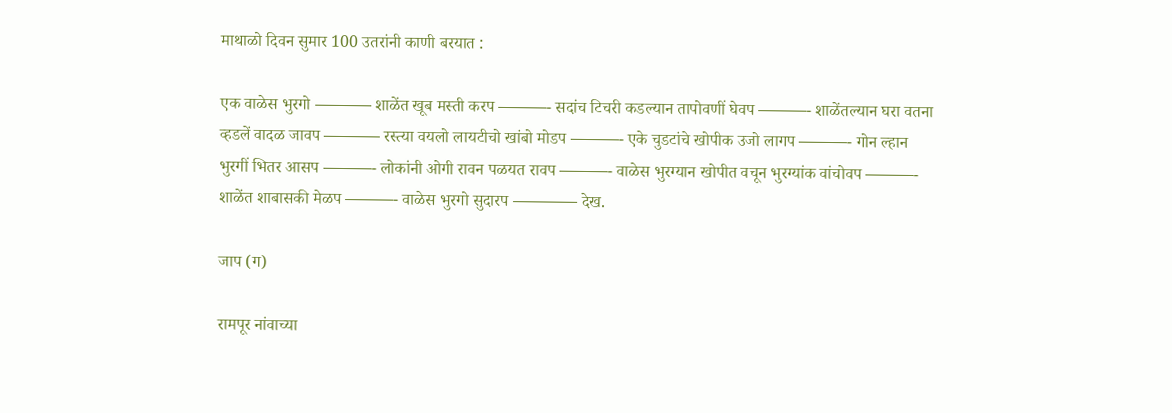माथाळो दिवन सुमार 100 उतरांनी काणी बरयात :

एक वाळेस भुरगो ———– शाळेंत खूब मस्ती करप ———- सदांच टिचरी कडल्यान तापोवणीं घेवप ———- शाळेंतल्यान घरा वतना व्हडलें वादळ जावप ———– रस्त्या वयलो लायटीचो खांबो मोडप ———- एके चुडटांचे खोपीक उजो लागप ———- गोन ल्हान भुरगीं भितर आसप ———- लोकांनी ओगी रावन पळयत रावप ———- वाळेस भुरग्यान खोपीत वचून भुरग्यांक वांचोवप ———- शाळेंत शाबासकी मेळप ———- वाळेस भुरगो सुदारप ———— देख.

जाप (ग)

रामपूर नांवाच्या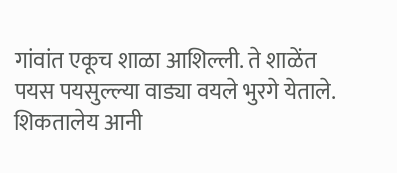गांवांत एकूच शाळा आशिल्ली. ते शाळेंत पयस पयसुल्ल्या वाड्या वयले भुरगे येताले. शिकतालेय आनी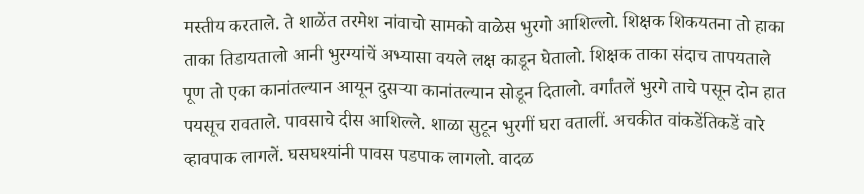मस्तीय करताले. ते शाळेंत तरमेश नांवाचो सामको वाळेस भुरगो आशिल्लो. शिक्षक शिकयतना तो हाका ताका तिडायतालो आनी भुरग्यांचें अभ्यासा वयले लक्ष काडून घेतालो. शिक्षक ताका संदाच तापयताले पूण तो एका कानांतल्यान आयून दुसऱ्या कानांतल्यान सोडून दितालो. वर्गांतलें भुरगे ताचे पसून दोन हात पयसूच रावताले. पावसाचे दीस आशिल्ले. शाळा सुटून भुरगीं घरा वतालीं. अचकीत वांकडेंतिकडें वारे व्हावपाक लागलें. घसघश्यांनी पावस पडपाक लागलो. वादळ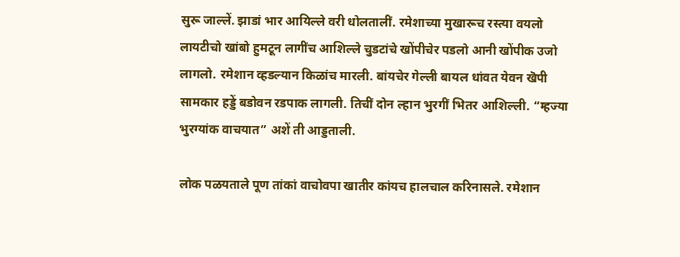सुरू जाल्लें. झाडां भार आयिल्ले वरी धोलतालीं. रमेशाच्या मुखारूच रस्त्या वयलो लायटीचो खांबो हुमटून लागींच आशिल्ले चुडटांचे खोंपीचेर पडलो आनी खोंपीक उजो लागलो. रमेशान व्हडल्यान किळांच मारली. बांयचेर गेल्ली बायल धांवत येवन खॆपी सामकार हड्डें बडोवन रडपाक लागली. तिचीं दोन ल्हान भुरगीं भितर आशिल्ली. “म्हज्या भुरग्यांक वाचयात” अशें ती आड्डताली.

लोक पळयताले पूण तांकां वाचोवपा खातीर कांयच हालचाल करिनासले. रमेशान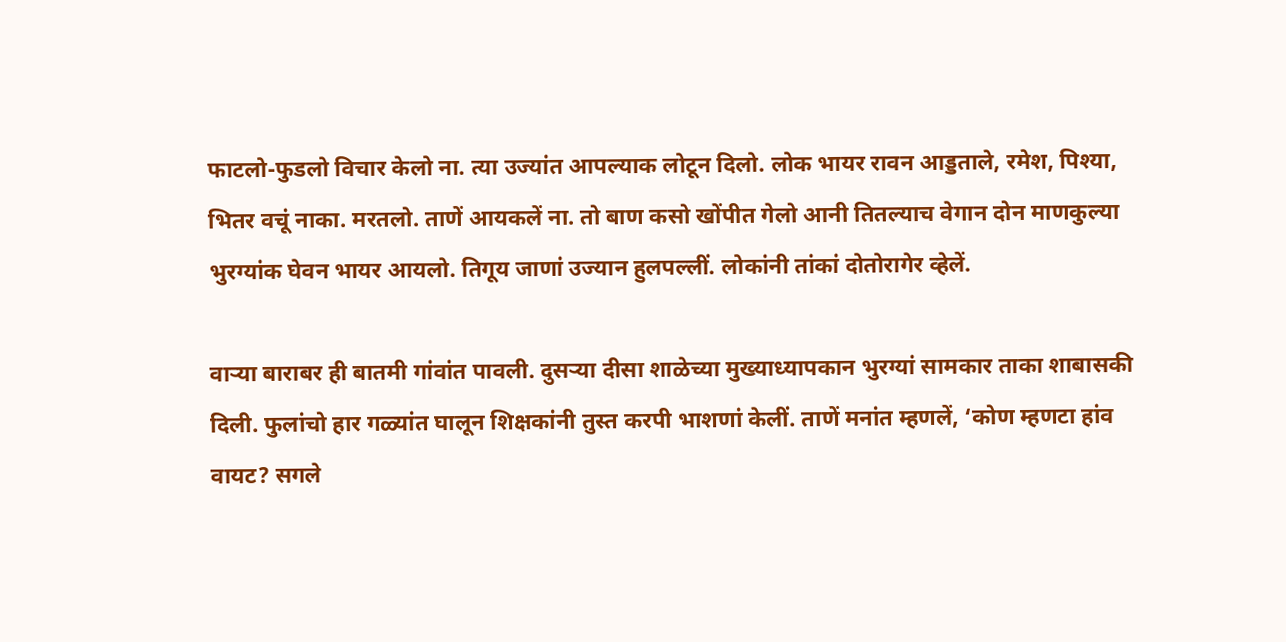फाटलो-फुडलो विचार केलो ना. त्या उज्यांत आपल्याक लोटून दिलो. लोक भायर रावन आड्डताले, रमेश, पिश्या, भितर वचूं नाका. मरतलो. ताणें आयकलें ना. तो बाण कसो खोंपीत गेलो आनी तितल्याच वेगान दोन माणकुल्या भुरग्यांक घेवन भायर आयलो. तिगूय जाणां उज्यान हुलपल्लीं. लोकांनी तांकां दोतोरागेर व्हेलें.

वाऱ्या बाराबर ही बातमी गांवांत पावली. दुसऱ्या दीसा शाळेच्या मुख्याध्यापकान भुरग्यां सामकार ताका शाबासकी दिली. फुलांचो हार गळ्यांत घालून शिक्षकांनी तुस्त करपी भाशणां केलीं. ताणें मनांत म्हणलें, ‘कोण म्हणटा हांव वायट? सगले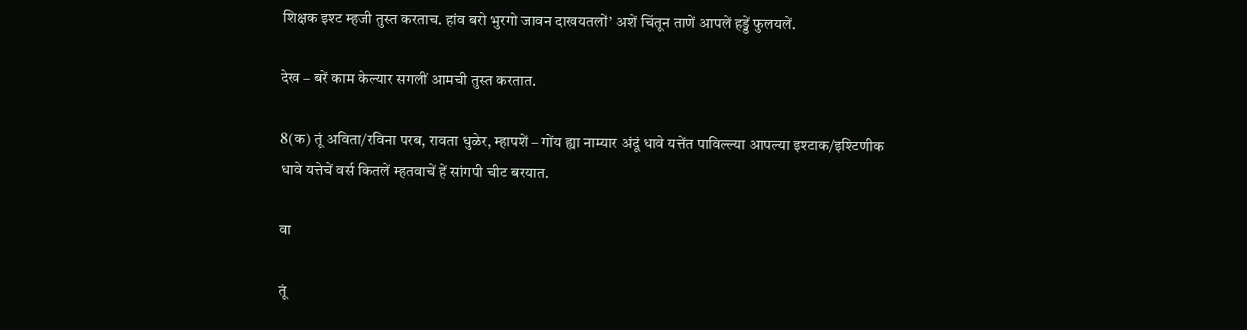शिक्षक इश्ट म्हजी तुस्त करताच. हांव बरो भुरगो जावन दाखयतलों’ अशें चिंतून ताणें आपलें हड्डें फुलयलें.

देख – बरें काम केल्यार सगलीं आमची तुस्त करतात.

8(क) तूं अविता/रविना परब, रावता धुळेर, म्हापशें – गोंय ह्या नाम्यार अंदूं धावे यत्तेंत पाविल्ल्या आपल्या इश्टाक/इश्टिणीक धावे यत्तेचें वर्स कितलें म्हतवाचें हें सांगपी चीट बरयात.

वा

तूं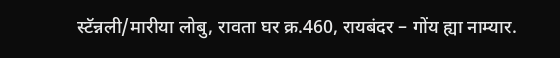स्टॅन्नली/मारीया लोबु, रावता घर क्र.460, रायबंदर – गोंय ह्या नाम्यार.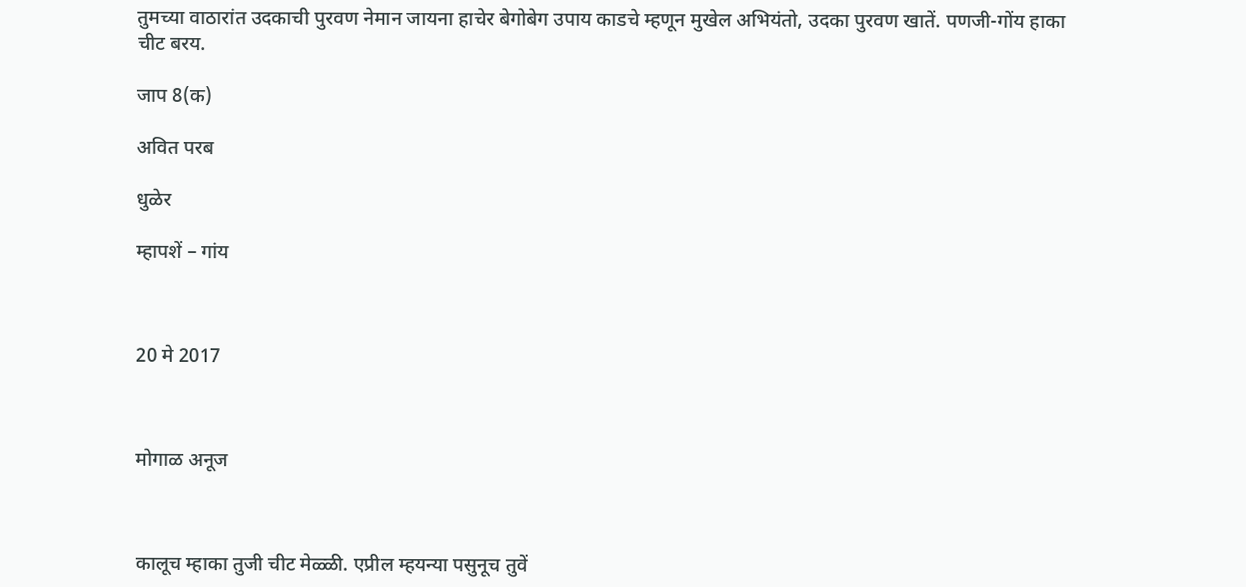तुमच्या वाठारांत उदकाची पुरवण नेमान जायना हाचेर बेगोबेग उपाय काडचे म्हणून मुखेल अभियंतो, उदका पुरवण खातें. पणजी-गोंय हाका चीट बरय.

जाप 8(क)

अवित परब

धुळेर

म्हापशें – गांय



20 मे 2017



मोगाळ अनूज



कालूच म्हाका तुजी चीट मेळ्ळी. एप्रील म्हयन्या पसुनूच तुवें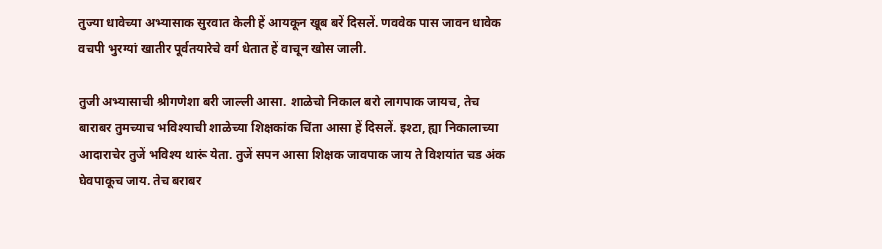तुज्या धावेच्या अभ्यासाक सुरवात केली हें आयकून खूब बरें दिसलें. णववेक पास जावन धावेक वचपी भुरग्यां खातीर पूर्वतयारेचे वर्ग धेतात हें वाचून खोस जाली.

तुजी अभ्यासाची श्रीगणेशा बरी जाल्ली आसा. शाळेचो निकाल बरो लागपाक जायच, तेच बाराबर तुमच्याच भविश्याची शाळेच्या शिक्षकांक चिंता आसा हें दिसलें. इश्टा, ह्या निकालाच्या आदाराचेर तुजें भविश्य थारूं येता. तुजें सपन आसा शिक्षक जावपाक जाय ते विशयांत चड अंक घेवपाकूच जाय. तेच बराबर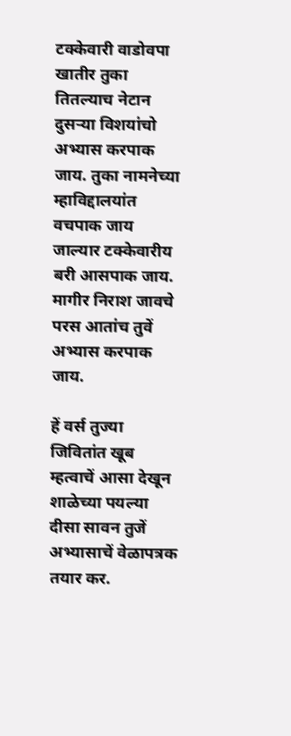टक्केवारी वाडोवपा खातीर तुका तितल्याच नेटान दुसऱ्या विशयांचो अभ्यास करपाक जाय. तुका नामनेच्या म्हाविद्दालयांत वचपाक जाय जाल्यार टक्केवारीय बरी आसपाक जाय. मागीर निराश जावचे परस आतांच तुवें अभ्यास करपाक जाय.

हें वर्स तुज्या जिवितांत खूब म्हत्वाचें आसा देखून शाळेच्या पयल्या दीसा सावन तुजें अभ्यासाचें वेळापत्रक तयार कर.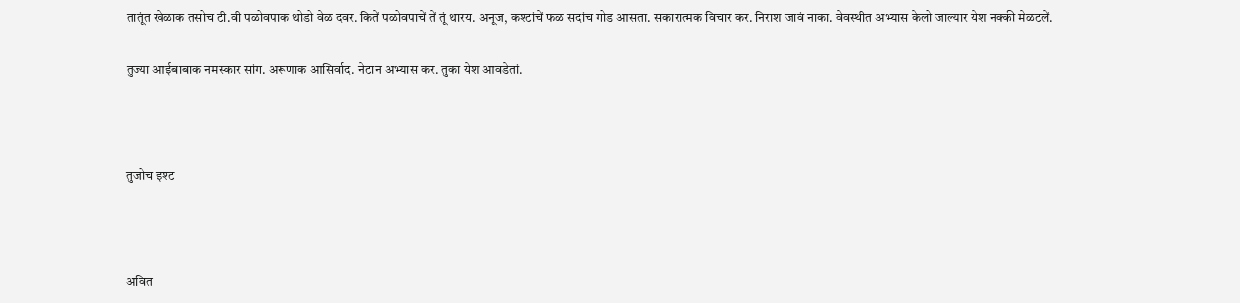तातूंत खेळाक तसोच टी.वी पळोवपाक थोडो वेळ दवर. कितें पळोवपाचें तें तूं थारय. अनूज, कश्टांचें फळ सदांच गोड आसता. सकारात्मक विचार कर. निराश जावं नाका. वेवस्थीत अभ्यास केलो जाल्यार येश नक्की मेळटलें.

तुज्या आईबाबाक नमस्कार सांग. अरूणाक आसिर्वाद. नेटान अभ्यास कर. तुका येश आवडेतां.



तुजोच इश्ट



अवित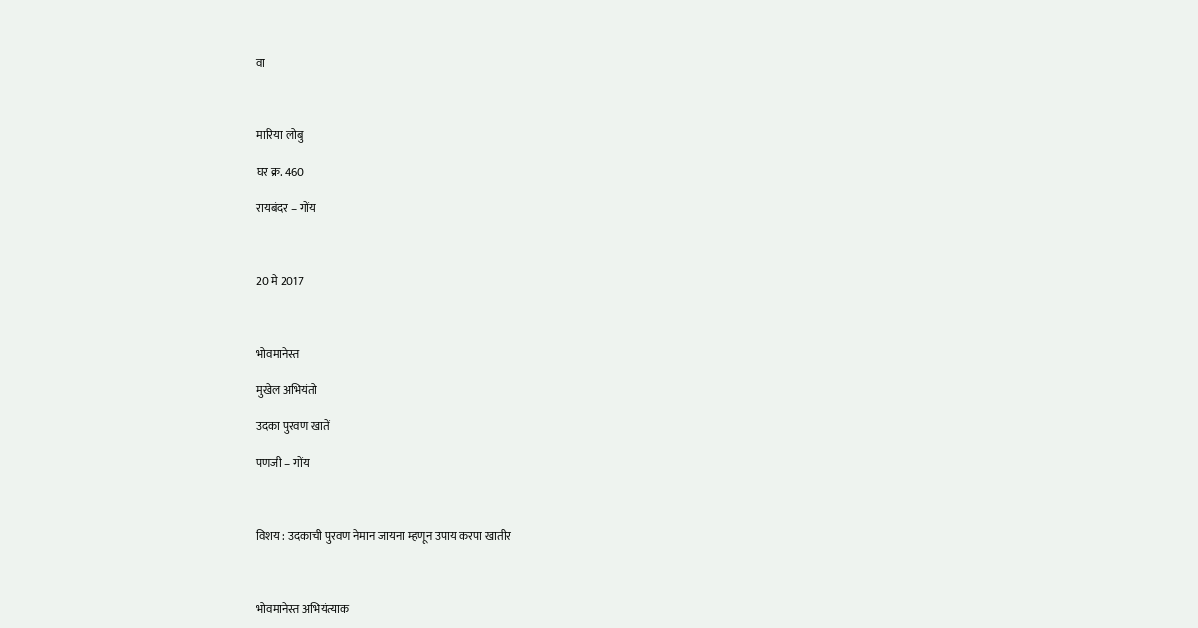वा



मारिया लोबु

घर क्र. 460

रायबंदर – गोंय



20 मे 2017



भोवमानेस्त

मुखेल अभियंतो

उदका पुरवण खातें

पणजी – गोंय



विशय : उदकाची पुरवण नेमान जायना म्हणून उपाय करपा खातीर



भोवमानेस्त अभियंत्याक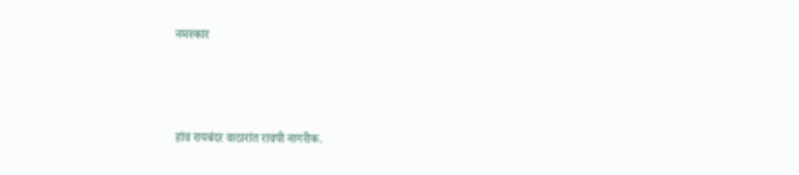नमस्कार



हांव रायबंदर वाठारांत रावपी नागरीक.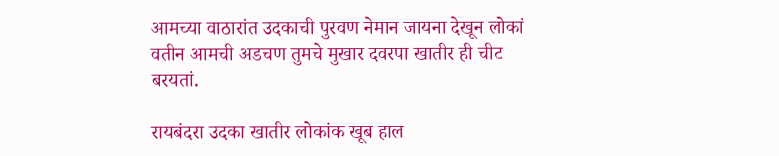आमच्या वाठारांत उदकाची पुरवण नेमान जायना देखून लोकां वतीन आमची अडचण तुमचे मुखार दवरपा खातीर ही चीट बरयतां.

रायबंदरा उदका खातीर लोकांक खूब हाल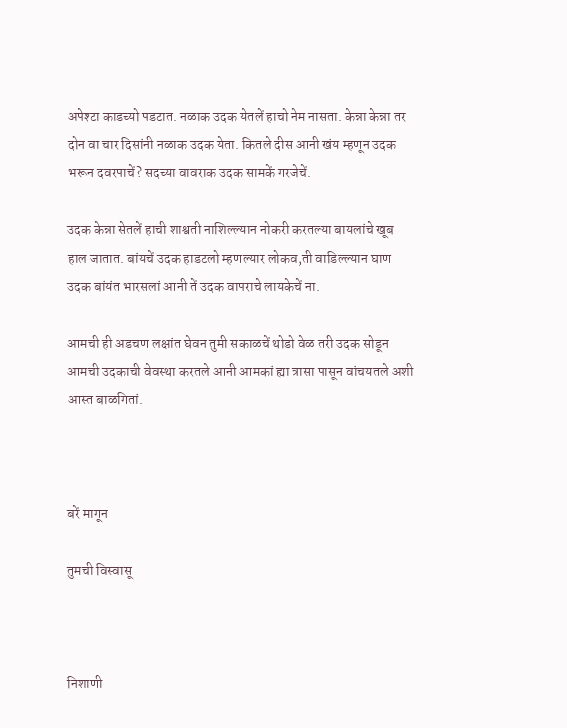अपेश्टा काडच्यो पडटात. नळाक उदक येतलें हाचो नेम नासता. केन्ना केन्ना तर दोन वा चार दिसांनी नळाक उदक येता. कितले दीस आनी खंय म्हणून उदक भरून दवरपाचें? सदच्या वावराक उदक सामकें गरजेचें.

उदक केन्ना सेतलें हाची शाश्वती नाशिल्ल्यान नोकरी करतल्या बायलांचे खूब हाल जातात. बांयचें उदक हाडटलो म्हणल्यार लोकव,ती वाडिल्ल्यान घाण उदक बांयंत भारसलां आनी तें उदक वापराचे लायकेचें ना.

आमची ही अडचण लक्षांत घेवन तुमी सकाळचें थोडो वेळ तरी उदक सोडून आमची उदकाची वेवस्था करतले आनी आमकां ह्या त्रासा पासून वांचयतले अशी आस्त बाळगितां.



बरें मागून

तुमची विस्वासू



निशाणी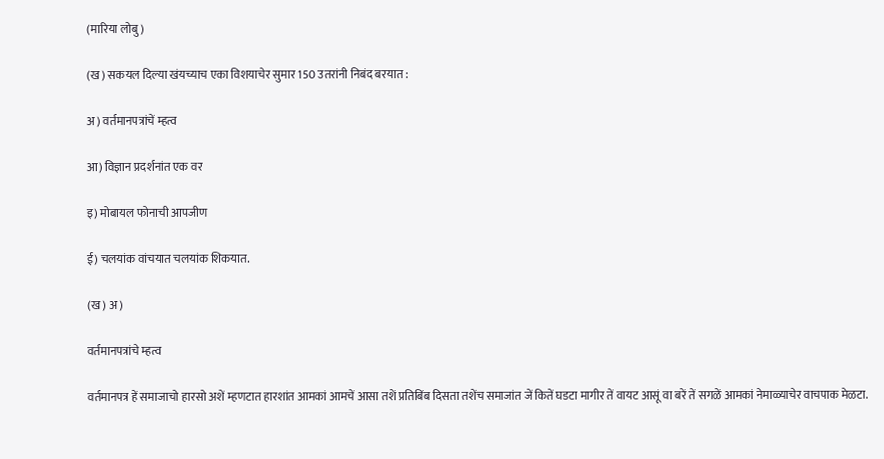(मारिया लोबु)

(ख) सकयल दिल्या खंयच्याच एका विशयाचेर सुमार 150 उतरांनी निबंद बरयात :

अ) वर्तमानपत्रांचें म्हत्व

आ) विज्ञान प्रदर्शनांत एक वर

इ) मोबायल फोनाची आपजीण

ई) चलयांक वांचयात चलयांक शिकयात.

(ख) अ)

वर्तमानपत्रांचे म्हत्व

वर्तमानपत्र हें समाजाचो हारसो अशें म्हणटात हारशांत आमकां आमचें आसा तशें प्रतिबिंब दिसता तशेंच समाजांत जें कितें घडटा मागीर तें वायट आसूं वा बरें तें सगळें आमकां नेमाळ्याचेर वाचपाक मेळटा.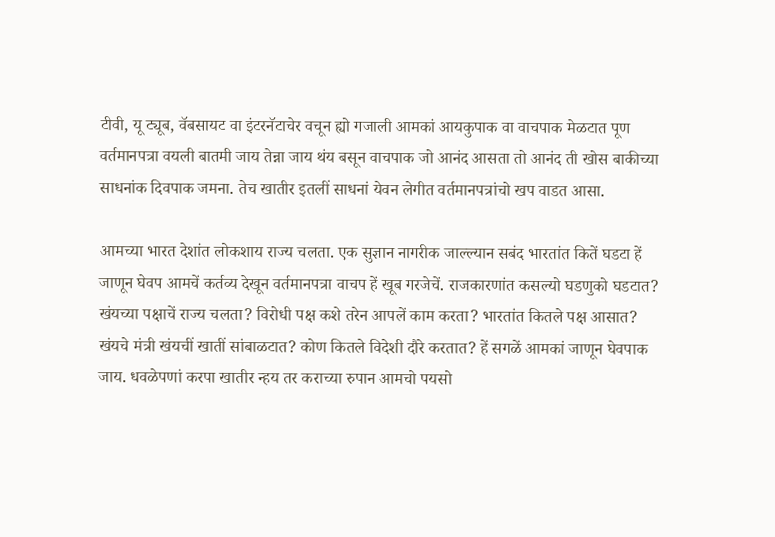टीवी, यू ट्यूब, वॅबसायट वा इंटरनॅटाचेर वचून ह्यो गजाली आमकां आयकुपाक वा वाचपाक मेळटात पूण वर्तमानपत्रा वयली बातमी जाय तेन्ना जाय थंय बसून वाचपाक जो आनंद आसता तो आनंद ती खोस बाकीच्या साधनांक दिवपाक जमना. तेच खातीर इतलीं साधनां येवन लेगीत वर्तमानपत्रांचो खप वाडत आसा.

आमच्या भारत देशांत लोकशाय राज्य चलता. एक सुज्ञान नागरीक जाल्ल्यान सबंद भारतांत कितें घडटा हें जाणून घेवप आमचें कर्तव्य देखून वर्तमानपत्रा वाचप हें खूब गरजेचें. राजकारणांत कसल्यो घडणुको घडटात? खंयच्या पक्षाचें राज्य चलता? विरोधी पक्ष कशे तरेन आपलें काम करता? भारतांत कितले पक्ष आसात? खंयचे मंत्री खंयचीं खातीं सांबाळटात? कोण कितले विदेशी दौरे करतात? हें सगळें आमकां जाणून घेवपाक जाय. धवळेपणां करपा खातीर न्हय तर कराच्या रुपान आमचो पयसो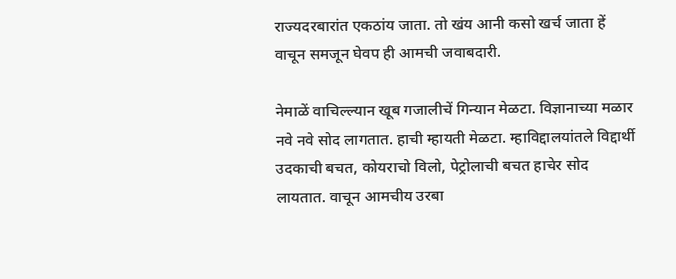राज्यदरबारांत एकठांय जाता. तो खंय आनी कसो खर्च जाता हें वाचून समजून घेवप ही आमची जवाबदारी.

नेमाळें वाचिल्ल्यान खूब गजालीचें गिन्यान मेळटा. विज्ञानाच्या मळार नवे नवे सोद लागतात. हाची म्हायती मेळटा. म्हाविद्दालयांतले विद्दार्थी उदकाची बचत, कोयराचो विलो, पेट्रोलाची बचत हाचेर सोद लायतात. वाचून आमचीय उरबा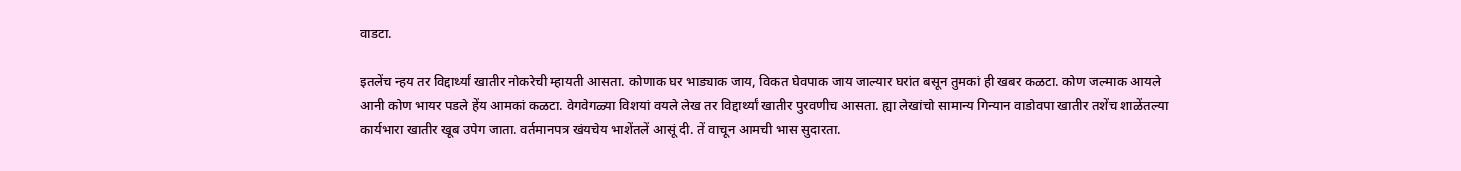वाडटा.

इतलेंच न्हय तर विद्दार्थ्यां खातीर नोकरेची म्हायती आसता. कोणाक घर भाड्याक जाय, विकत घेवपाक जाय जाल्यार घरांत बसून तुमकां ही खबर कळटा. कोण जल्माक आयले आनी कोण भायर पडले हेंय आमकां कळटा. वेगवेगळ्या विशयां वयले लेख तर विद्दार्थ्यां खातीर पुरवणीच आसता. ह्या लेखांचो सामान्य गिन्यान वाडोवपा खातीर तशेंच शाळेंतल्या कार्यभारा खातीर खूब उपेग जाता. वर्तमानपत्र खंयचेय भाशेंतलें आसूं दी. तें वाचून आमची भास सुदारता.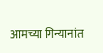आमच्या गिन्यानांत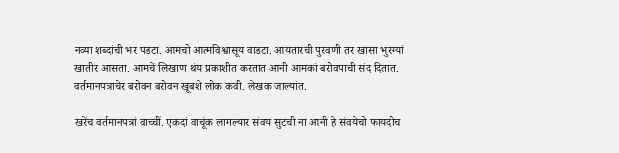नव्या शब्दांची भर पडटा. आमचो आत्मविश्वासूय वाडटा. आयतारची पुरवणी तर खासा भुरग्यां खातीर आसता. आमचें लिखाण थंय प्रकाशीत करतात आनी आमकां बरोवपाची संद दितात. वर्तमानपत्राचेर बरोवन बरोवन खूबशे लोक कवी. लेखक जाल्यांत.

खरेंच वर्तमानपत्रां वाच्चीं. एकदां वाचूंक लागल्यार संवय सुटची ना आनी हे संवयेचो फायदोच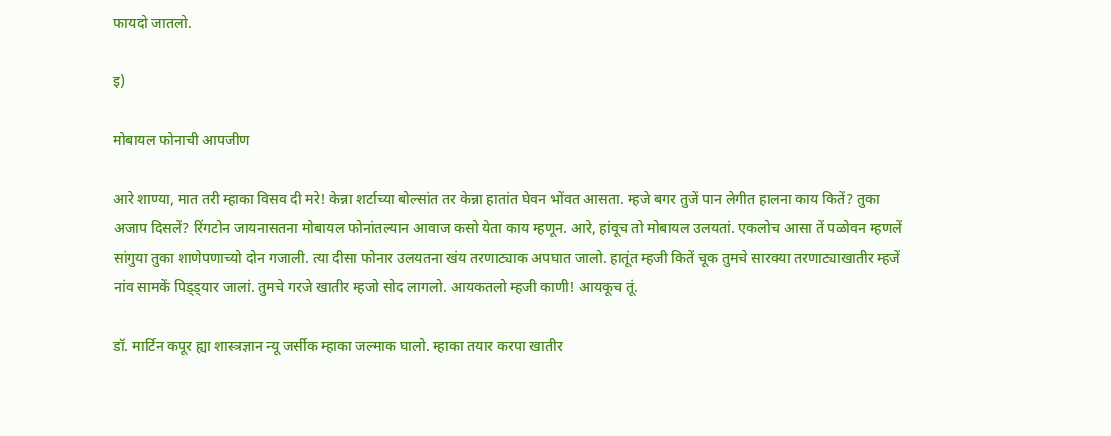फायदो जातलो.

इ)

मोबायल फोनाची आपजीण

आरे शाण्या, मात तरी म्हाका विसव दी मरे! केन्ना शर्टाच्या बोल्सांत तर केन्ना हातांत घेवन भोंवत आसता. म्हजे बगर तुजें पान लेगीत हालना काय कितें? तुका अजाप दिसलें? रिंगटोन जायनासतना मोबायल फोनांतल्यान आवाज कसो येता काय म्हणून. आरे, हांवूच तो मोबायल उलयतां. एकलोच आसा तें पळोवन म्हणलें सांगुया तुका शाणेपणाच्यो दोन गजाली. त्या दीसा फोनार उलयतना खंय तरणाट्याक अपघात जालो. हातूंत म्हजी कितें चूक तुमचे सारक्या तरणाट्याखातीर म्हजें नांव सामकें पिड्ड्यार जालां. तुमचे गरजे खातीर म्हजो सोद लागलो. आयकतलो म्हजी काणी! आयकूच तूं.

डॉ. मार्टिन कपूर ह्या शास्त्रज्ञान न्यू जर्सीक म्हाका जल्माक घालो. म्हाका तयार करपा खातीर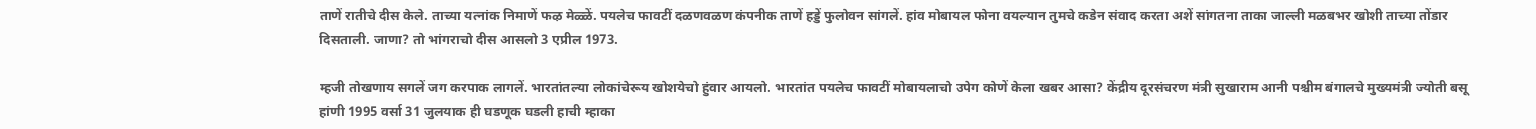ताणें रातीचे दीस केले. ताच्या यत्नांक निमाणें फऴ मेळ्ळें. पयलेच फावटीं दळणवळण कंपनीक ताणें हड्डें फुलोवन सांगलें. हांव मोबायल फोना वयल्यान तुमचे कडेन संवाद करता अशें सांगतना ताका जाल्ली मळबभर खोशी ताच्या तोंडार दिसताली. जाणा? तो भांगराचो दीस आसलो 3 एप्रील 1973.

म्हजी तोखणाय सगलें जग करपाक लागलें. भारतांतल्या लोकांचेरूय खोशयेचो हुंवार आयलो. भारतांत पयलेच फावटीं मोबायलाचो उपेग कोणें केला खबर आसा? केंद्रीय दूरसंचरण मंत्री सुखाराम आनी पश्चीम बंगालचे मुख्यमंत्री ज्योती बसू हांणी 1995 वर्सा 31 जुलयाक ही घडणूक घडली हाची म्हाका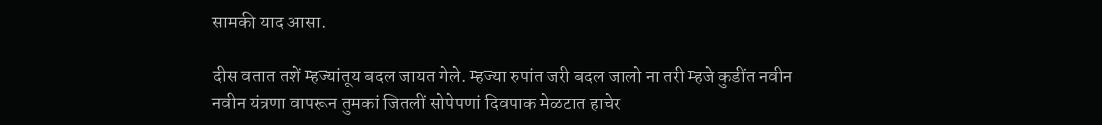सामकी याद आसा.

दीस वतात तशें म्हज्यांतूय बदल जायत गेले. म्हज्या रुपांत जरी बदल जालो ना तरी म्हजे कुडींत नवीन नवीन यंत्रणा वापरून तुमकां जितलीं सोपेपणां दिवपाक मेळटात हाचेर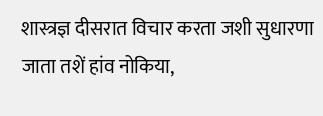शास्त्रज्ञ दीसरात विचार करता जशी सुधारणा जाता तशें हांव नोकिया,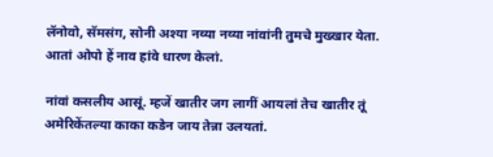लॅनोवो, सॅमसंग, सोनी अश्या नव्या नव्या नांवांनी तुमचे मुख्खार येता. आतां ओपो हें नाव हांवे धारण केलां.

नांवां कसलीय आसूं. म्हजें खातीर जग लागीं आयलां तेच खातीर तूं अमेरिकेंतल्या काका कडेन जाय तेन्ना उलयतां.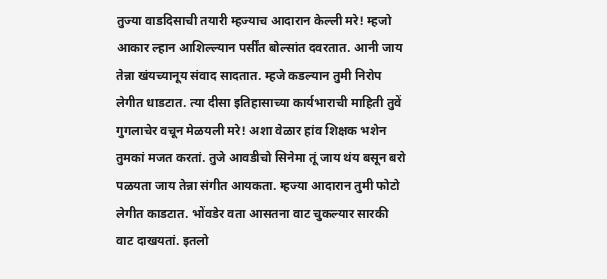तुज्या वाडदिसाची तयारी म्हज्याच आदारान केल्ली मरे! म्हजो आकार ल्हान आशिल्ल्यान पर्सींत बोल्सांत दवरतात. आनी जाय तेन्ना खंयच्यानूय संवाद सादतात. म्हजे कडल्यान तुमी निरोप लेगीत धाडटात. त्या दीसा इतिहासाच्या कार्यभाराची माहिती तुवें गुगलाचेर वचून मेळयली मरे! अशा वेळार हांव शिक्षक भशेन तुमकां मजत करतां. तुजे आवडीचो सिनेमा तूं जाय थंय बसून बरो पळयता जाय तेन्ना संगीत आयकता. म्हज्या आदारान तुमी फोटो लेगीत काडटात. भोंवडेर वता आसतना वाट चुकल्यार सारकी वाट दाखयतां. इतलो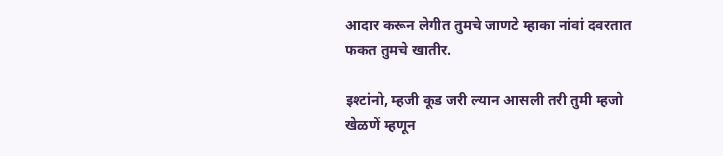आदार करून लेगीत तुमचे जाणटे म्हाका नांवां दवरतात फकत तुमचे खातीर.

इश्टांनो, म्हजी कूड जरी ल्यान आसली तरी तुमी म्हजो खेळणें म्हणून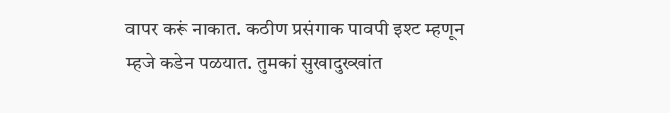वापर करूं नाकात. कठीण प्रसंगाक पावपी इश्ट म्हणून म्हजे कडेन पळयात. तुमकां सुखादुख्खांत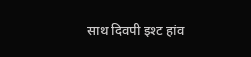साथ दिवपी इश्ट हांव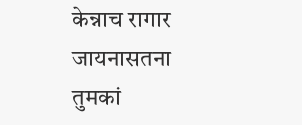केन्नाच रागार जायनासतना तुमकां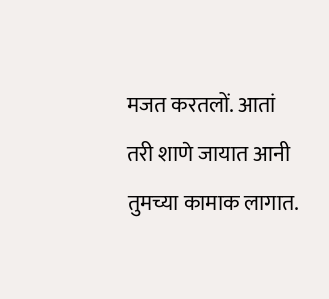मजत करतलों. आतां तरी शाणे जायात आनी तुमच्या कामाक लागात.